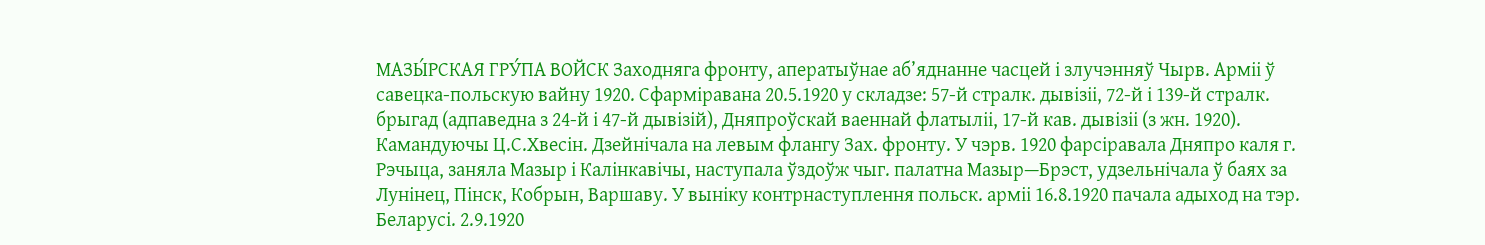МАЗЫ́РСКАЯ ГРУ́ПА ВОЙСК Заходняга фронту, аператыўнае аб’яднанне часцей і злучэнняў Чырв. Арміі ў савецка-польскую вайну 1920. Сфарміравана 20.5.1920 у складзе: 57-й стралк. дывізіі, 72-й і 139-й стралк. брыгад (адпаведна з 24-й і 47-й дывізій), Дняпроўскай ваеннай флатыліі, 17-й кав. дывізіі (з жн. 1920). Камандуючы Ц.С.Хвесін. Дзейнічала на левым флангу Зах. фронту. У чэрв. 1920 фарсіравала Дняпро каля г. Рэчыца, заняла Мазыр і Калінкавічы, наступала ўздоўж чыг. палатна Мазыр—Брэст, удзельнічала ў баях за Лунінец, Пінск, Кобрын, Варшаву. У выніку контрнаступлення польск. арміі 16.8.1920 пачала адыход на тэр. Беларусі. 2.9.1920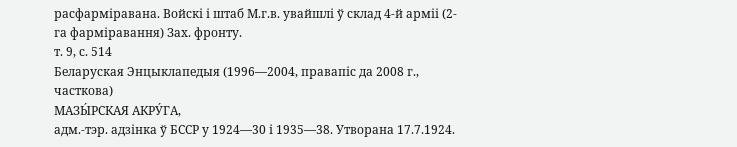расфарміравана. Войскі і штаб М.г.в. увайшлі ў склад 4-й арміі (2-га фарміравання) Зах. фронту.
т. 9, с. 514
Беларуская Энцыклапедыя (1996—2004, правапіс да 2008 г., часткова)
МАЗЫ́РСКАЯ АКРУ́ГА,
адм.-тэр. адзінка ў БССР у 1924—30 і 1935—38. Утворана 17.7.1924.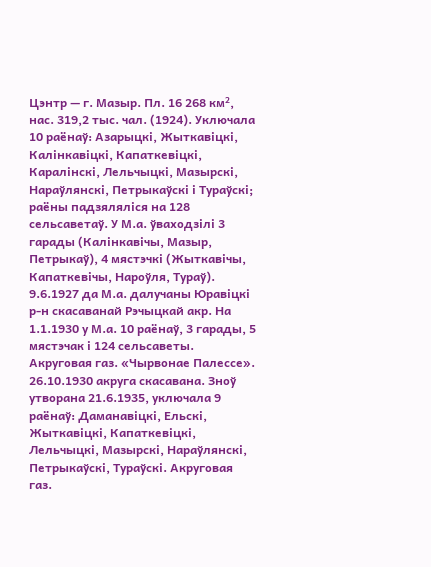Цэнтр — г. Мазыр. Пл. 16 268 км², нас. 319,2 тыс. чал. (1924). Уключала 10 раёнаў: Азарыцкі, Жыткавіцкі, Калінкавіцкі, Капаткевіцкі, Каралінскі, Лельчыцкі, Мазырскі, Нараўлянскі, Петрыкаўскі і Тураўскі; раёны падзяляліся на 128 сельсаветаў. У М.а. ўваходзілі 3 гарады (Калінкавічы, Мазыр, Петрыкаў), 4 мястэчкі (Жыткавічы, Капаткевічы, Нароўля, Тураў). 9.6.1927 да М.а. далучаны Юравіцкі р-н скасаванай Рэчыцкай акр. На 1.1.1930 у М.а. 10 раёнаў, 3 гарады, 5 мястэчак і 124 сельсаветы. Акруговая газ. «Чырвонае Палессе». 26.10.1930 акруга скасавана. Зноў утворана 21.6.1935, уключала 9 раёнаў: Даманавіцкі, Ельскі, Жыткавіцкі, Капаткевіцкі, Лельчыцкі, Мазырскі, Нараўлянскі, Петрыкаўскі, Тураўскі. Акруговая газ.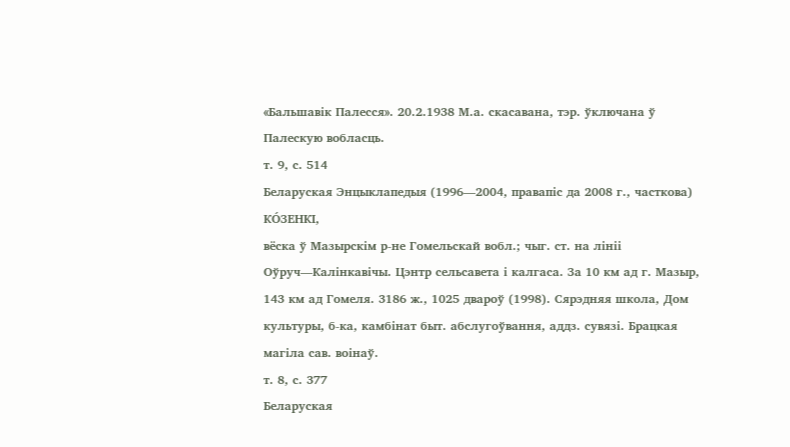«Бальшавік Палесся». 20.2.1938 М.а. скасавана, тэр. ўключана ў Палескую вобласць.
т. 9, с. 514
Беларуская Энцыклапедыя (1996—2004, правапіс да 2008 г., часткова)
КО́ЗЕНКІ,
вёска ў Мазырскім р-не Гомельскай вобл.; чыг. ст. на лініі Оўруч—Калінкавічы. Цэнтр сельсавета і калгаса. За 10 км ад г. Мазыр, 143 км ад Гомеля. 3186 ж., 1025 двароў (1998). Сярэдняя школа, Дом культуры, б-ка, камбінат быт. абслугоўвання, аддз. сувязі. Брацкая магіла сав. воінаў.
т. 8, с. 377
Беларуская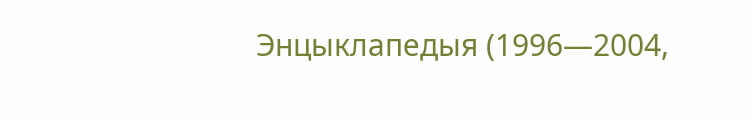Энцыклапедыя (1996—2004,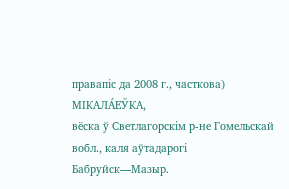правапіс да 2008 г., часткова)
МІКАЛА́ЕЎКА,
вёска ў Светлагорскім р-не Гомельскай вобл., каля аўтадарогі Бабруйск—Мазыр.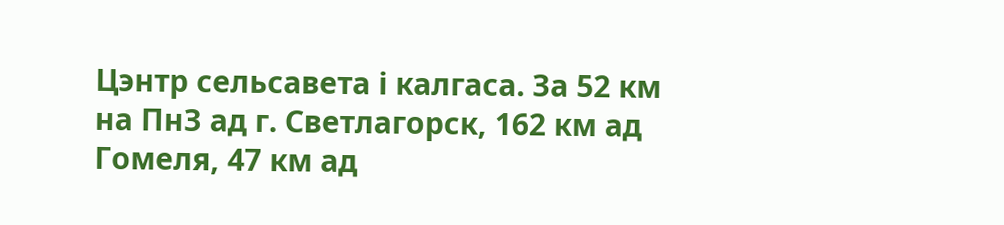Цэнтр сельсавета і калгаса. За 52 км на ПнЗ ад г. Светлагорск, 162 км ад Гомеля, 47 км ад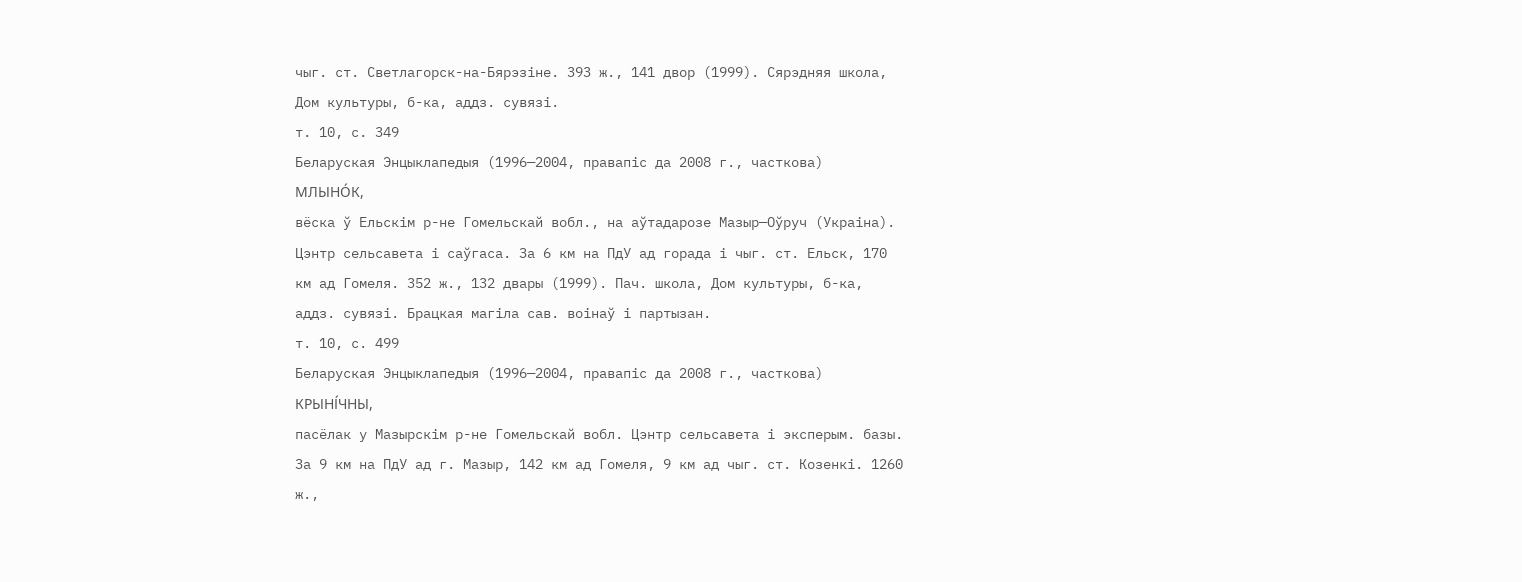чыг. ст. Светлагорск-на-Бярэзіне. 393 ж., 141 двор (1999). Сярэдняя школа, Дом культуры, б-ка, аддз. сувязі.
т. 10, с. 349
Беларуская Энцыклапедыя (1996—2004, правапіс да 2008 г., часткова)
МЛЫНО́К,
вёска ў Ельскім р-не Гомельскай вобл., на аўтадарозе Мазыр—Оўруч (Украіна). Цэнтр сельсавета і саўгаса. За 6 км на ПдУ ад горада і чыг. ст. Ельск, 170 км ад Гомеля. 352 ж., 132 двары (1999). Пач. школа, Дом культуры, б-ка, аддз. сувязі. Брацкая магіла сав. воінаў і партызан.
т. 10, с. 499
Беларуская Энцыклапедыя (1996—2004, правапіс да 2008 г., часткова)
КРЫНІ́ЧНЫ,
пасёлак у Мазырскім р-не Гомельскай вобл. Цэнтр сельсавета і эксперым. базы. За 9 км на ПдУ ад г. Мазыр, 142 км ад Гомеля, 9 км ад чыг. ст. Козенкі. 1260 ж.,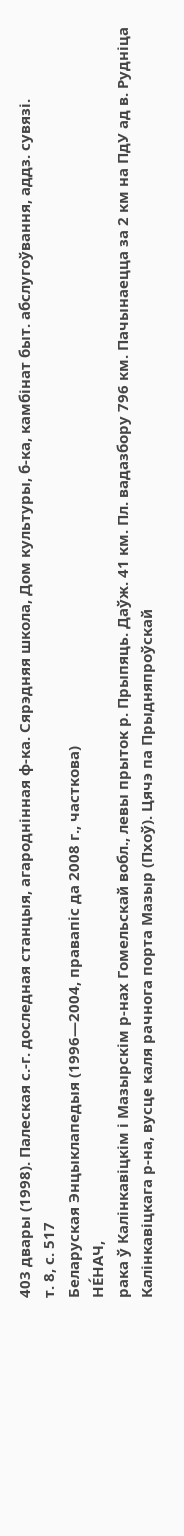403 двары (1998). Палеская с.-г. доследная станцыя, агароднінная ф-ка. Сярэдняя школа, Дом культуры, б-ка, камбінат быт. абслугоўвання, аддз. сувязі.
т. 8, с. 517
Беларуская Энцыклапедыя (1996—2004, правапіс да 2008 г., часткова)
НЕ́НАЧ,
рака ў Калінкавіцкім і Мазырскім р-нах Гомельскай вобл., левы прыток р. Прыпяць. Даўж. 41 км. Пл. вадазбору 796 км. Пачынаецца за 2 км на ПдУ ад в. Рудніца Калінкавіцкага р-на, вусце каля рачнога порта Мазыр (Пхоў). Цячэ па Прыдняпроўскай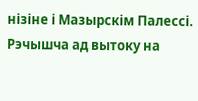нізіне і Мазырскім Палессі. Рэчышча ад вытоку на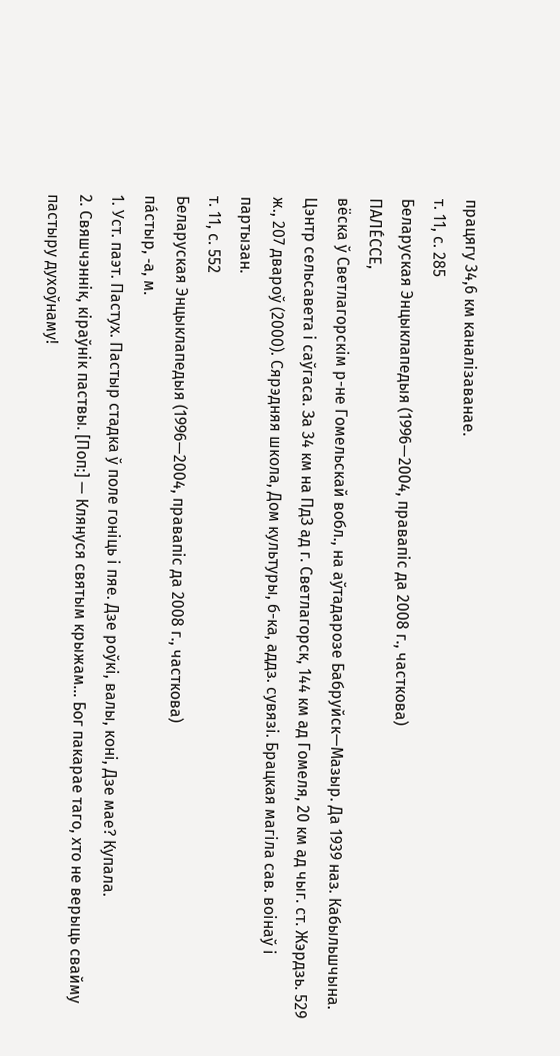працягу 34,6 км каналізаванае.
т. 11, с. 285
Беларуская Энцыклапедыя (1996—2004, правапіс да 2008 г., часткова)
ПАЛЕ́ССЕ,
вёска ў Светлагорскім р-не Гомельскай вобл., на аўтадарозе Бабруйск—Мазыр. Да 1939 наз. Кабыльшчына. Цэнтр сельсавета і саўгаса. За 34 км на ПдЗ ад г. Светлагорск, 144 км ад Гомеля, 20 км ад чыг. ст. Жэрдзь. 529 ж., 207 двароў (2000). Сярэдняя школа, Дом культуры, б-ка, аддз. сувязі. Брацкая магіла сав. воінаў і партызан.
т. 11, с. 552
Беларуская Энцыклапедыя (1996—2004, правапіс да 2008 г., часткова)
па́стыр, ‑а, м.
1. Уст. паэт. Пастух. Пастыр стадка ў поле гоніць і пяе. Дзе роўкі, валы, коні, Дзе мае? Купала.
2. Свяшчэннік, кіраўнік паствы. [Поп:] — Клянуся святым крыжам... Бог пакарае таго, хто не верыць свайму пастыру духоўнаму!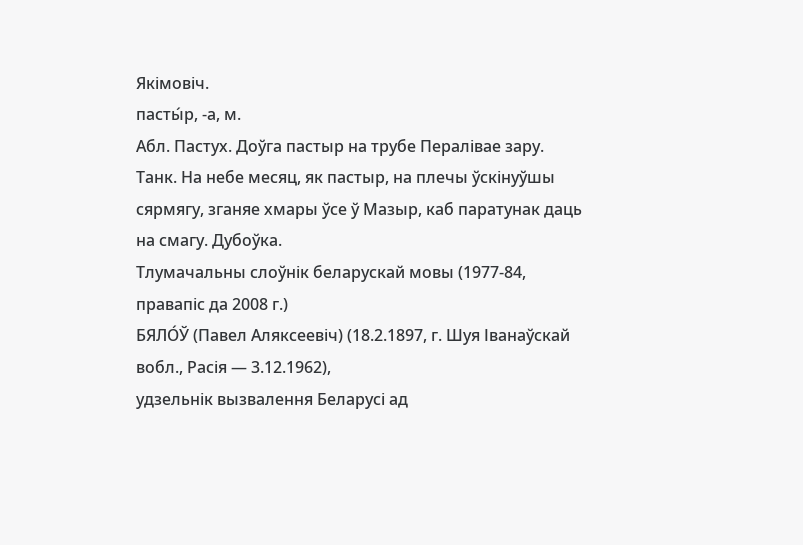Якімовіч.
пасты́р, ‑а, м.
Абл. Пастух. Доўга пастыр на трубе Пералівае зару. Танк. На небе месяц, як пастыр, на плечы ўскінуўшы сярмягу, зганяе хмары ўсе ў Мазыр, каб паратунак даць на смагу. Дубоўка.
Тлумачальны слоўнік беларускай мовы (1977-84, правапіс да 2008 г.)
БЯЛО́Ў (Павел Аляксеевіч) (18.2.1897, г. Шуя Іванаўскай вобл., Расія — 3.12.1962),
удзельнік вызвалення Беларусі ад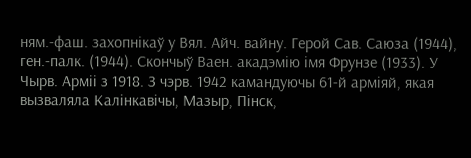ням.-фаш. захопнікаў у Вял. Айч. вайну. Герой Сав. Саюза (1944), ген.-палк. (1944). Скончыў Ваен. акадэмію імя Фрунзе (1933). У Чырв. Арміі з 1918. З чэрв. 1942 камандуючы 61-й арміяй, якая вызваляла Калінкавічы, Мазыр, Пінск,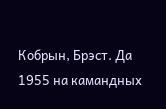Кобрын, Брэст. Да 1955 на камандных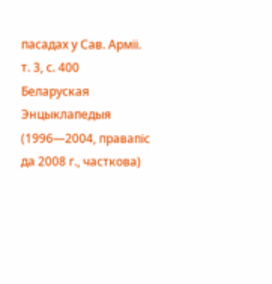пасадах у Сав. Арміі.
т. 3, с. 400
Беларуская Энцыклапедыя (1996—2004, правапіс да 2008 г., часткова)